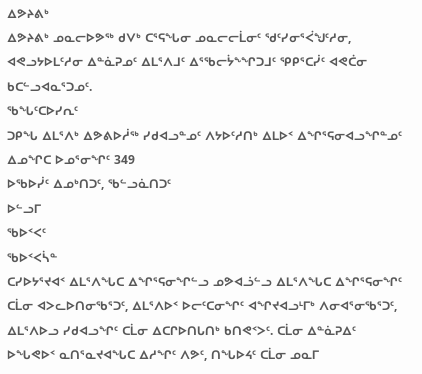ᐃᕗᔨᕕᒃ
ᐃᕗᔨᕕᒃ ᓄᓇᓕᐅᕗᖅ ᑯᐯᒃ ᑕᕐᕋᖓᓂ ᓄᓇᓕᓕᒫᓂᑦ ᖁᑦᓯᓂᕐᐹᖑᑦᓱᓂ, ᐊᕙᓗᔭᐅᒪᑦᓱᓂ ᐃᓐᓈᕈᓄᑦ ᐃᒪᕐᐱᒧᑦ ᐃᕐᖃᓕᔮᖕᖏᑐᒧᑦ ᕿᑭᕐᑕᓰᑦ ᐊᕙᑖᓂ ᑲᑕᓪᓗᐊᓇᕐᑐᓄᑦ.
ᖃᖓᑦᑕᐅᓯᕆᑦ
ᑐᑭᖓ ᐃᒪᕐᐱᒃ ᐃᕗᕕᐅᓲᖅ ᓯᑯᐊᓗᓐᓄᑦ ᐱᔭᐅᑦᓱᑎᒃ ᐃᒪᐅᑉ ᐃᖏᕐᕋᓂᐊᓗᖏᓐᓄᑦ
ᐃᓄᖏᑕ ᐅᓄᕐᓂᖏᑦ 349
ᐅᖃᐅᓰᑦ ᐃᓄᒃᑎᑐᑦ, ᖃᓪᓗᓈᑎᑐᑦ
ᐅᓪᓗᒥ
ᖃᐅᑉᐸᑦ
ᖃᐅᑉᐸᓵᓐ
ᑕᓯᐅᔭᕐᔪᐊᑉ ᐃᒪᕐᐱᖓᑕ ᐃᖏᕐᕋᓂᖏᓪᓗ ᓄᕗᐊᓘᓪᓗ ᐃᒪᕐᐱᖓᑕ ᐃᖏᕐᕋᓂᖏᑦ ᑕᒫᓂ ᐊᐳᓚᐅᑎᓂᖃᕐᑐᑦ, ᐃᒪᕐᐱᐅᑉ ᐅᓕᑦᑕᓂᖏᑦ ᐊᖏᔪᐊᓗᒻᒥᒃ ᐱᓂᐊᕐᓂᖃᕐᑐᑦ, ᐃᒪᕐᐱᐅᓗ ᓯᑯᐊᓗᖏᑦ ᑕᒫᓂ ᐃᑕᒋᐅᑎᒐᑎᒃ ᑲᑎᕙᑉᐳᑦ. ᑕᒫᓂ ᐃᓐᓈᕈᐃᑦ ᐅᖓᕙᐅᑉ ᓇᑎᕐᓇᔪᐊᖓᑕ ᐃᓱᖏᑦ ᐱᕗᑦ, ᑎᖓᐅᔦᑦ ᑕᒫᓂ ᓄᓇᒥ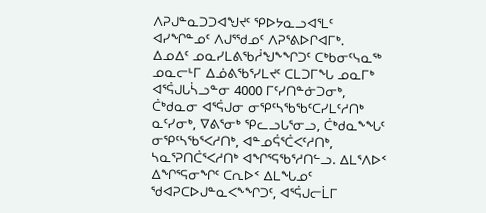ᐱᕈᒍᓐᓇᑐᑐᐊᖑᔪᑦ ᕿᐅᔭᓇᓗᐊᕐᒪᑦ ᐊᓯᖏᓐᓄᑦ ᐱᒍᕐᖁᓄᑦ ᐱᕈᕐᕕᐅᒋᐊᒥᒃ.
ᐃᓄᐃᑦ ᓄᓇᓯᒪᕕᖃᓲᖑᖕᖏᑐᑦ ᑕᒃᑲᓂᑦᓭᓇᖅ ᓄᓇᓕᒻᒥ ᐃᓅᕕᖃᕐᓯᒪᔪᑦ ᑕᒪᑐᒥᖓ ᓄᓇᒥᒃ ᐊᕐᕌᒍᒐᓵᓗᓐᓂ 4000 ᒥᑦᓯᑎᓐᓃᑐᓂᒃ, ᑖᒃᑯᓇᓂ ᐊᕐᕌᒍᓂ ᓂᕿᑦᓴᖃᖃᑦᑕᓯᒪᑦᓱᑎᒃ ᓇᑦᓯᓂᒃ, ᐁᕕᕐᓂᒃ ᕿᓚᓗᒐᕐᓂᓗ, ᑖᒃᑯᓇᖕᖓᑦ ᓂᕿᑦᓴᖃᕐᐸᓱᑎᒃ, ᐊᓐᓄᕌᕐᑖᐸᑦᓱᑎᒃ, ᓴᓇᕐᕈᑎᑖᕐᐸᓱᑎᒃ ᐊᖏᕐᕋᖃᕐᓱᑎᓪᓗ. ᐃᒪᕐᐱᐅᑉ ᐃᖏᕐᕋᓂᖏᑦ ᑕᕆᐅᑉ ᐃᒪᖓᓄᑦ ᖁᐊᕈᑕᐅᒍᓐᓇᐸᖕᖏᑐᑦ, ᐊᕐᕌᒍᓕᒫᒥ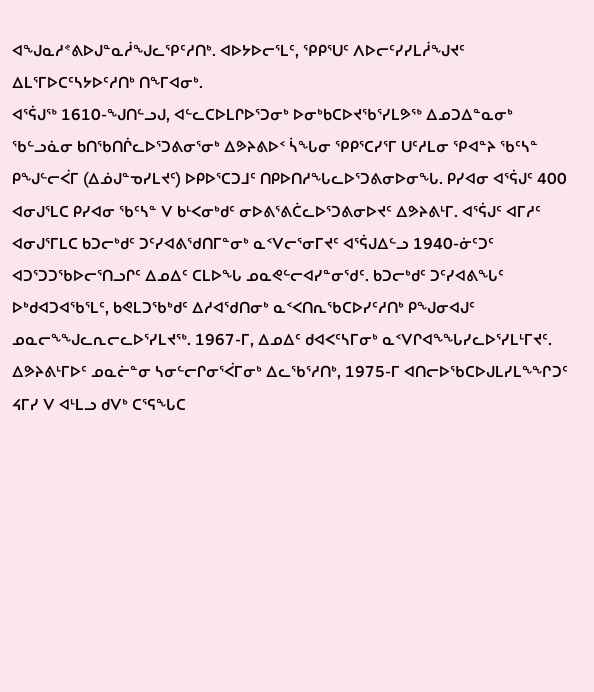ᐊᖑᓇᓱᕝᕕᐅᒍᓐᓇᓲᖑᓚᕿᑦᓱᑎᒃ. ᐊᐅᔭᐅᓕᕐᒪᑦ, ᕿᑭᕐᑌᑦ ᐱᐅᓕᑦᓯᓯᒪᓲᖑᔪᑦ ᐃᒪᕐᒥᐅᑕᑦᓴᔭᐅᑦᓱᑎᒃ ᑎᖕᒥᐊᓂᒃ.
ᐊᕐᕌᒍᖅ 1610-ᖑᑎᓪᓗᒍ, ᐊᓪᓚᑕᐅᒪᒋᐅᕐᑐᓂᒃ ᐅᓂᒃᑲᑕᐅᔪᖃᕐᓯᒪᕗᖅ ᐃᓄᑐᐃᓐᓇᓂᒃ ᖃᓪᓗᓈᓂ ᑲᑎᖃᑎᒌᓚᐅᕐᑐᕕᓂᕐᓂᒃ ᐃᕗᔨᕕᐅᑉ ᓵᖓᓂ ᕿᑭᕐᑕᓯᕐᒥ ᑌᑦᓱᒪᓂ ᕿᐊᓐᔨ ᖃᑦᓴᓐ ᑭᖑᓪᓕᐹᒥ (ᐃᓅᒍᓐᓀᓯᒪᔪᑦ) ᐅᑭᐅᕐᑕᑐᒧᑦ ᑎᑭᐅᑎᓱᖓᓚᐅᕐᑐᕕᓂᐅᓂᖓ. ᑭᓯᐊᓂ ᐊᕐᕌᒍᑦ 400 ᐊᓂᒍᕐᒪᑕ ᑭᓯᐊᓂ ᖃᑦᓴᓐ ᐯ ᑲᒻᐸᓂᒃᑯᑦ ᓂᐅᕕᕐᕕᑖᓚᐅᕐᑐᕕᓂᐅᔪᑦ ᐃᕗᔨᕕᒻᒥ. ᐊᕐᕌᒍᑦ ᐊᒥᓱᑦ ᐊᓂᒍᕐᒥᒪᑕ ᑲᑐᓕᒃᑯᑦ ᑐᑦᓯᐊᕕᖁᑎᒥᓐᓂᒃ ᓇᑉᐯᓕᕐᓂᒥᔪᑦ ᐊᕐᕌᒍᐃᓪᓗ 1940-ᓃᑦᑐᑦ ᐊᑐᕐᑐᑐᖃᐅᓕᕐᑎᓗᒋᑦ ᐃᓄᐃᑦ ᑕᒪᐅᖓ ᓄᓇᕙᓪᓕᐊᓯᓐᓂᖁᑦ. ᑲᑐᓕᒃᑯᑦ ᑐᑦᓯᐊᕕᖓᑦ ᐅᒃᑯᐊᑐᐊᖃᕐᒪᑦ, ᑲᕙᒪᑐᖃᒃᑯᑦ ᐃᓱᐊᖁᑎᓂᒃ ᓇᑉᐸᑎᕆᖃᑕᐅᓯᑦᓱᑎᒃ ᑭᖑᓂᐊᒍᑦ ᓄᓇᓕᖕᖑᓚᕆᓕᓚᐅᕐᓯᒪᔪᖅ. 1967-ᒥ, ᐃᓄᐃᑦ ᑯᐊᐸᑦᓴᒥᓂᒃ ᓇᑉᐯᒋᐊᖕᖓᓯᓚᐅᕐᓯᒪᒻᒥᔪᑦ.
ᐃᕗᔨᕕᒻᒥᐅᑦ ᓄᓇᓖᓐᓂ ᓴᓂᓪᓕᒋᓂᕐᐹᒥᓂᒃ ᐃᓚᖃᕐᓱᑎᒃ, 1975-ᒥ ᐊᑎᓕᐅᖃᑕᐅᒍᒪᓯᒪᖕᖏᑐᑦ ᔦᒥᓯ ᐯ ᐊᒻᒪᓗ ᑯᐯᒃ ᑕᕐᕋᖓᑕ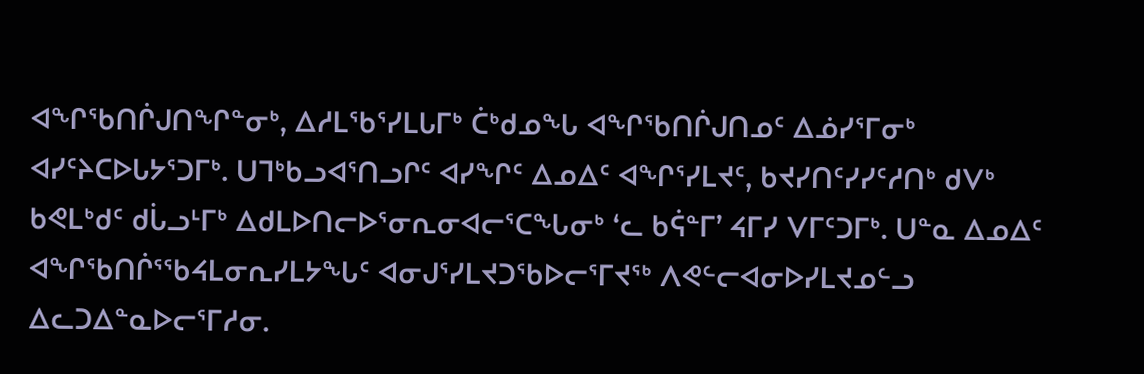ᐊᖏᖃᑎᒌᒍᑎᖏᓐᓂᒃ, ᐃᓱᒪᖃᕐᓯᒪᒐᒥᒃ ᑖᒃᑯᓄᖓ ᐊᖏᖃᑎᒌᒍᑎᓄᑦ ᐃᓅᓯᕐᒥᓂᒃ ᐊᓯᑦᔨᑕᐅᒐᔭᕐᑐᒥᒃ. ᑌᒣᒃᑲᓗᐊᕐᑎᓗᒋᑦ ᐊᓯᖏᑦ ᐃᓄᐃᑦ ᐊᖏᕐᓯᒪᔪᑦ, ᑲᔪᓯᑎᑦᓯᓯᑦᓱᑎᒃ ᑯᐯᒃ ᑲᕙᒪᒃᑯᑦ ᑯᒑᓗᒻᒥᒃ ᐃᑯᒪᐅᑎᓕᐅᕐᓂᕆᓂᐊᓕᕐᑕᖓᓂᒃ ‘ᓚ ᑲᕌᓐᒥ’ ᔦᒥᓯ ᐯᒥᑦᑐᒥᒃ. ᑌᓐᓇ ᐃᓄᐃᑦ ᐊᖏᖃᑎᒌᕐᖃᔦᒪᓂᕆᓯᒪᔭᖓᑦ ᐊᓂᒍᕐᓯᒪᔪᑐᖃᐅᓕᕐᒥᔪᖅ ᐱᕙᓪᓕᐊᓂᐅᓯᒪᔪᓄᓪᓗ ᐃᓚᑐᐃᓐᓇᐅᓕᕐᒥᓱᓂ.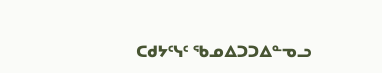ᑕᑯᔭᑦᓭᑦ ᖃᓄᐃᑐᑐᐃᓐᓀᓗ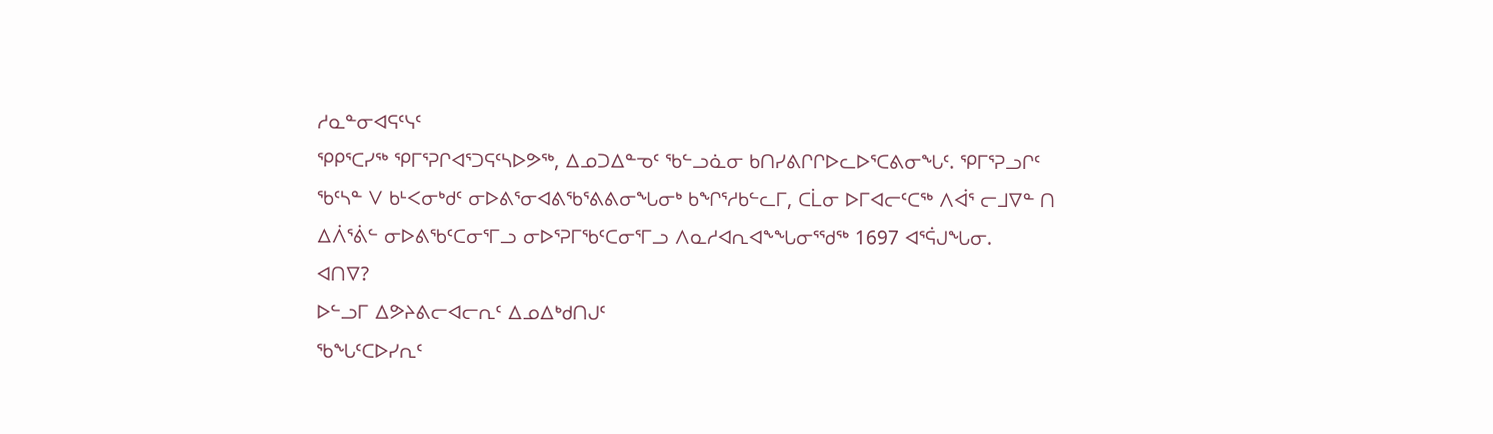ᓱᓇᓐᓂᐊᕋᑦᓭᑦ
ᕿᑭᕐᑕᓯᖅ ᕿᒥᕐᕈᒋᐊᕐᑐᕋᑦᓴᐅᕗᖅ, ᐃᓄᑐᐃᓐᓀᑦ ᖃᓪᓗᓈᓂ ᑲᑎᓯᕕᒋᒋᐅᓚᐅᕐᑕᕕᓂᖓᑦ. ᕿᒥᕐᕈᓗᒋᑦ ᖃᑦᓴᓐ ᐯ ᑲᒻᐸᓂᒃᑯᑦ ᓂᐅᕕᕐᓂᐊᕕᖃᕐᕕᕕᓂᖓᓂᒃ ᑲᖏᕐᓱᑲᓪᓚᒥ, ᑕᒫᓂ ᐅᒥᐊᓕᑦᑕᖅ ᐱᐋᕐ ᓕᒧᐁᓐ ᑎ ᐃᐲᕐᕖᓪ ᓂᐅᕕᖃᑦᑕᓂᕐᒥᓗ ᓂᐅᕐᕈᒥᖃᑦᑕᓂᕐᒥᓗ ᐱᓇᓱᐊᕆᐊᖕᖓᓂᕐᖁᖅ 1697 ᐊᕐᕌᒍᖓᓂ.
ᐊᑎᐁ?
ᐅᓪᓗᒥ ᐃᕗᔨᕕᓕᐊᓕᕆᑦ ᐃᓄᐃᒃᑯᑎᒍᑦ
ᖃᖓᑦᑕᐅᓯᕆᑦ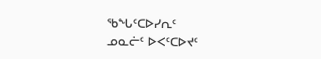ᖃᖓᑦᑕᐅᓯᕆᑦ
ᓄᓇᓖᑦ ᐅᐸᑦᑕᐅᔪᑦ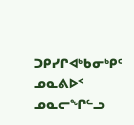ᑐᑭᓯᒋᐊᒃᑲᓂᒃᑭᑦ ᓄᓇᕕᐅᑉ ᓄᓇᓕᖏᓪᓗ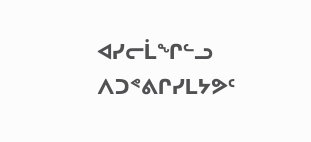ᐊᓯᓕᒫᖏᓪᓗ ᐱᑐᕝᕕᒋᓯᒪᔭᕗᑦ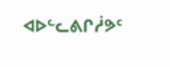ᐊᐅᓪᓚᕕᒋᓲᕗᑦ